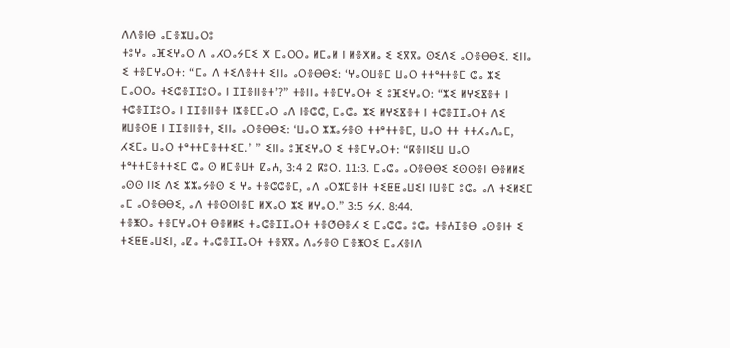ⴷⴷⴻⵏⴱ ⴰⵎⴻⵣⵡⴰⵔⵓ
ⵜⵓⵖⴰ ⴰⴼⵉⵖⴰⵔ ⴷ ⴰⵃⵔⴰⵢⵎⵉ ⵅ ⵎⴰⵔⵔⴰ ⵍⵎⴰⵍ ⵏ ⵍⴻⵅⵍⴰ ⵉ ⵉⴳⴳⴰ ⵙⵉⴷⵉ ⴰⵔⴻⴱⴱⵉ. ⵉⵏⵏⴰ ⵉ ⵜⴻⵎⵖⴰⵔⵜ: “ⵎⴰ ⴷ ⵜⵉⴷⴻⵜⵜ ⵉⵏⵏⴰ ⴰⵔⴻⴱⴱⵉ: ‘ⵖⴰⵔⵡⴻⵎ ⵡⴰⵔ ⵜⵜᵉⵜⵜⴻⵎ ⵛⴰ ⵣⵉ ⵎⴰⵔⵔⴰ ⵜⵉⵛⴻⵊⵊⵓⵔⴰ ⵏ ⵊⵊⴻⵏⵏⴻⵜ’?” ⵜⴻⵏⵏⴰ ⵜⴻⵎⵖⴰⵔⵜ ⵉ ⵓⴼⵉⵖⴰⵔ: “ⵣⵉ ⵍⵖⵉⴵⴻⵜ ⵏ ⵜⵛⴻⵊⵊⵓⵔⴰ ⵏ ⵊⵊⴻⵏⵏⴻⵜ ⵏⵣⴻⵎⵎⴰⵔ ⴰⴷ ⵏⴻⵛⵛ, ⵎⴰⵛⴰ ⵣⵉ ⵍⵖⵉⴵⴻⵜ ⵏ ⵜⵛⴻⵊⵊⴰⵔⵜ ⴷⵉ ⵍⵡⴻⵙⵟ ⵏ ⵊⵊⴻⵏⵏⴻⵜ, ⵉⵏⵏⴰ ⴰⵔⴻⴱⴱⵉ: ‘ⵡⴰⵔ ⵣⵣⴰⵢⴻⵙ ⵜⵜᵉⵜⵜⴻⵎ, ⵡⴰⵔ ⵜⵜ ⵜⵜⵃⴰⴷⴰⵎ, ⵃⵉⵎⴰ ⵡⴰⵔ ⵜᵉⵜⵜⵎⴻⵜⵜⵉⵎ.’ ” ⵉⵏⵏⴰ ⵓⴼⵉⵖⴰⵔ ⵉ ⵜⴻⵎⵖⴰⵔⵜ: “ⴽⴻⵏⵏⵉⵡ ⵡⴰⵔ ⵜᵉⵜⵜⵎⴻⵜⵜⵉⵎ ⵛⴰ ⵙ ⵍⵎⴻⵡⵜ ⵇⴰⵄ, 3:4 2 ⴽⵓⵔ. 11:3. ⵎⴰⵛⴰ ⴰⵔⴻⴱⴱⵉ ⵉⵙⵙⴻⵏ ⴱⴻⵍⵍⵉ ⴰⵙⵙ ⵏⵏⵉ ⴷⵉ ⵣⵣⴰⵢⴻⵙ ⵉ ⵖⴰ ⵜⴻⵛⵛⴻⵎ, ⴰⴷ ⴰⵔⵣⵎⴻⵏⵜ ⵜⵉⵟⵟⴰⵡⵉⵏ ⵏⵡⴻⵎ ⵓⵛⴰ ⴰⴷ ⵜⵉⵍⵉⵎ ⴰⵎ ⴰⵔⴻⴱⴱⵉ, ⴰⴷ ⵜⴻⵙⵙⵏⴻⵎ ⵍⵅⴰⵔ ⵣⵉ ⵍⵖⴰⵔ.” 3:5 ⵢⵃ. 8:44.
ⵜⴻⵥⵔⴰ ⵜⴻⵎⵖⴰⵔⵜ ⴱⴻⵍⵍⵉ ⵜⴰⵛⴻⵊⵊⴰⵔⵜ ⵜⴻⵚⴱⴻⵃ ⵉ ⵎⴰⵛⵛⴰ ⵓⵛⴰ ⵜⴻⵄⵊⴻⴱ ⴰⵙⴻⵏⵜ ⵉ ⵜⵉⵟⵟⴰⵡⵉⵏ, ⴰⵇⴰ ⵜⴰⵛⴻⵊⵊⴰⵔⵜ ⵜⴻⴳⴳⴰ ⴷⴰⵢⴻⵙ ⵎⴻⵥⵔⵉ ⵎⴰⵃⴻⵏⴷ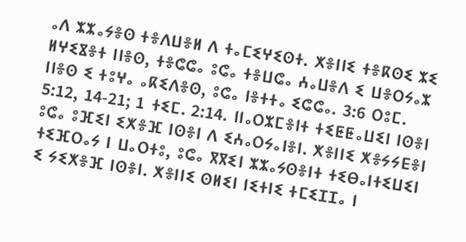ⴰⴷ ⵣⵣⴰⵢⴻⵙ ⵜⴻⴷⵡⴻⵍ ⴷ ⵜⴰⵎⵉⵖⵉⵙⵜ. ⵅⴻⵏⵏⵉ ⵜⴻⴽⵙⵉ ⵣⵉ ⵍⵖⵉⴵⴻⵜ ⵏⵏⴻⵙ, ⵜⴻⵛⵛⴰ ⵓⵛⴰ ⵜⴻⵡⵛⴰ ⵄⴰⵡⴻⴷ ⵉ ⵡⴻⵔⵢⴰⵣ ⵏⵏⴻⵙ ⵉ ⵜⵓⵖⴰ ⴰⴽⵉⴷⴻⵙ, ⵓⵛⴰ ⵏⴻⵜⵜⴰ ⵉⵛⵛⴰ. 3:6 ⵔⵓⵎ. 5:12, 14-21; 1 ⵜⵉⵎ. 2:14. ⵏⵏⴰⵔⵣⵎⴻⵏⵜ ⵜⵉⵟⵟⴰⵡⵉⵏ ⵏⵙⴻⵏ ⵓⵛⴰ ⵓⴼⵉⵏ ⵉⵅⴻⴼ ⵏⵙⴻⵏ ⴷ ⵉⵄⴰⵔⵢⴰⵏⴻⵏ. ⵅⴻⵏⵏⵉ ⵅⴻⵢⵢⴹⴻⵏ ⵜⵉⴼⵔⴰⵢ ⵏ ⵡⴰⵔⵜⵓ, ⵓⵛⴰ ⴳⴳⵉⵏ ⵣⵣⴰⵢⵙⴻⵏⵜ ⵜⵉⴱⴰⵏⵜⵉⵡⵉⵏ ⵉ ⵢⵉⵅⴻⴼ ⵏⵙⴻⵏ. ⵅⴻⵏⵏⵉ ⵙⵍⵉⵏ ⵏⵉⵜⵏⵉ ⵜⵎⵉⵊⵊⴰ ⵏ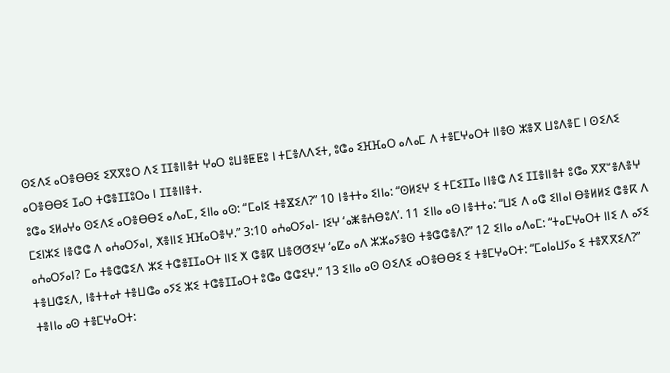ⵙⵉⴷⵉ ⴰⵔⴻⴱⴱⵉ ⵉⴳⴳⵓⵔ ⴷⵉ ⵊⵊⴻⵏⵏⴻⵜ ⵖⴰⵔ ⵓⵡⴻⵟⵟⵓ ⵏ ⵜⵎⴻⴷⴷⵉⵜ, ⵓⵛⴰ ⵉⴼⴼⴰⵔ ⴰⴷⴰⵎ ⴷ ⵜⴻⵎⵖⴰⵔⵜ ⵏⵏⴻⵙ ⵣⴻⴳ ⵡⵓⴷⴻⵎ ⵏ ⵙⵉⴷⵉ ⴰⵔⴻⴱⴱⵉ ⵊⴰⵔ ⵜⵛⴻⵊⵊⵓⵔⴰ ⵏ ⵊⵊⴻⵏⵏⴻⵜ.
ⵓⵛⴰ ⵉⵍⴰⵖⴰ ⵙⵉⴷⵉ ⴰⵔⴻⴱⴱⵉ ⴰⴷⴰⵎ, ⵉⵏⵏⴰ ⴰⵙ: “ⵎⴰⵏⵉ ⵜⴻⴵⵉⴷ?” 10 ⵏⴻⵜⵜⴰ ⵉⵏⵏⴰ: “ⵙⵍⵉⵖ ⵉ ⵜⵎⵉⵊⵊⴰ ⵏⵏⴻⵛ ⴷⵉ ⵊⵊⴻⵏⵏⴻⵜ ⵓⵛⴰ ⴳⴳⵯⴻⴷⴻⵖ ⵎⵉⵏⵣⵉ ⵏⴻⵛⵛ ⴷ ⴰⵄⴰⵔⵢⴰⵏ, ⵅⴻⵏⵏⵉ ⴼⴼⴰⵔⴻⵖ.” 3:10 ⴰⵄⴰⵔⵢⴰⵏ- ⵏⵉⵖ ‘ⴰⵥⴻⵄⴱⵓⴷ’. 11 ⵉⵏⵏⴰ ⴰⵙ ⵏⴻⵜⵜⴰ: “ⵡⵉ ⴷ ⴰⵛ ⵉⵏⵏⴰⵏ ⴱⴻⵍⵍⵉ ⵛⴻⴽ ⴷ ⴰⵄⴰⵔⵢⴰⵏ? ⵎⴰ ⵜⴻⵛⵛⵉⴷ ⵣⵉ ⵜⵛⴻⵊⵊⴰⵔⵜ ⵏⵏⵉ ⵅ ⵛⴻⴽ ⵡⴻⵚⵚⵉⵖ ‘ⴰⵇⴰ ⴰⴷ ⵣⵣⴰⵢⴻⵙ ⵜⴻⵛⵛⴻⴷ?” 12 ⵉⵏⵏⴰ ⴰⴷⴰⵎ: “ⵜⴰⵎⵖⴰⵔⵜ ⵏⵏⵉ ⴷ ⴰⵢⵉ ⵜⴻⵡⵛⵉⴷ, ⵏⴻⵜⵜⴰⵜ ⵜⴻⵡⵛⴰ ⴰⵢⵉ ⵣⵉ ⵜⵛⴻⵊⵊⴰⵔⵜ ⵓⵛⴰ ⵛⵛⵉⵖ.” 13 ⵉⵏⵏⴰ ⴰⵙ ⵙⵉⴷⵉ ⴰⵔⴻⴱⴱⵉ ⵉ ⵜⴻⵎⵖⴰⵔⵜ: “ⵎⴰⵏⴰⵡⵢⴰ ⵉ ⵜⴻⴳⴳⵉⴷ?” ⵜⴻⵏⵏⴰ ⴰⵙ ⵜⴻⵎⵖⴰⵔⵜ: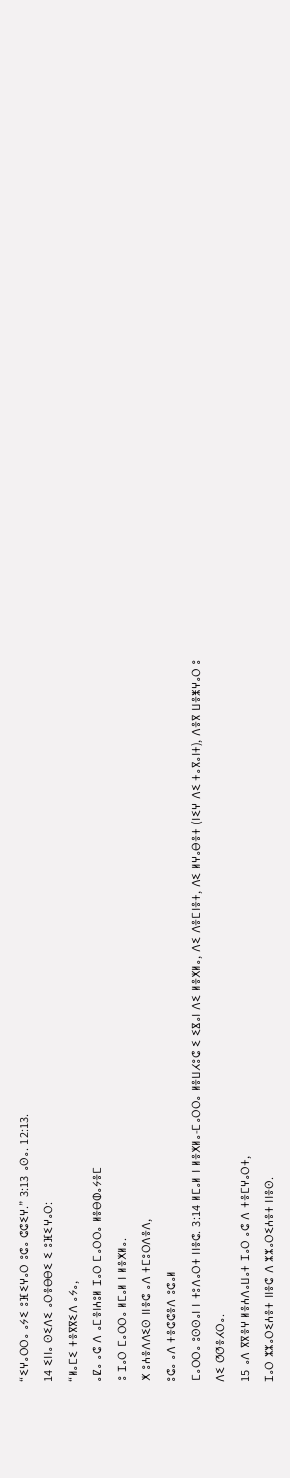“ⵉⵖⴰⵔⵔⴰ ⴰⵢⵉ ⵓⴼⵉⵖⴰⵔ ⵓⵛⴰ ⵛⵛⵉⵖ.” 3:13 ⴰⵙⴰ. 12:13.
14 ⵉⵏⵏⴰ ⵙⵉⴷⵉ ⴰⵔⴻⴱⴱⵉ ⵉ ⵓⴼⵉⵖⴰⵔ:
“ⵍⴰⵎⵉ ⵜⴻⴳⴳⵉⴷ ⴰⵢⴰ,
ⴰⵇⴰ ⴰⵛ ⴷ ⴰⵎⴻⵏⵄⵓⵍ ⵊⴰⵔ ⵎⴰⵔⵔⴰ ⵍⴻⴱⵀⴰⵢⴻⵎ
ⵓ ⵊⴰⵔ ⵎⴰⵔⵔⴰ ⵍⵎⴰⵍ ⵏ ⵍⴻⵅⵍⴰ.
ⵅ ⵓⵄⴻⴷⴷⵉⵙ ⵏⵏⴻⵛ ⴰⴷ ⵜⵎⵓⵔⴷⴻⴷ,
ⵓⵛⴰ ⴰⴷ ⵜⴻⵛⵛⴻⴷ ⵓⵛⴰⵍ
ⵎⴰⵔⵔⴰ ⵓⵙⵙⴰⵏ ⵏ ⵜⵓⴷⴰⵔⵜ ⵏⵏⴻⵛ. 3:14 ⵍⵎⴰⵍ ⵏ ⵍⴻⵅⵍⴰ-ⵎⴰⵔⵔⴰ ⵍⴻⵡⵃⵓⵛ ⵉ ⵉⴵⴰⵏ ⴷⵉ ⵍⴻⵅⵍⴰ, ⴷⵉ ⴷⴻⵎⵏⴻⵜ, ⴷⵉ ⵍⵖⴰⴱⴻⵜ (ⵏⵉⵖ ⴷⵉ ⵜⴰⴳⴰⵏⵜ), ⴷⴻⴳ ⵡⴻⵥⵖⴰⵔ ⵓ ⴷⵉ ⵚⵚⴻⵃⵔⴰ.
15 ⴰⴷ ⴳⴳⴻⵖ ⵍⴻⵄⴷⴰⵡⴰⵜ ⵊⴰⵔ ⴰⵛ ⴷ ⵜⴻⵎⵖⴰⵔⵜ,
ⵊⴰⵔ ⵣⵣⴰⵔⵉⵄⴻⵜ ⵏⵏⴻⵛ ⴷ ⵣⵣⴰⵔⵉⵄⴻⵜ ⵏⵏⴻⵙ.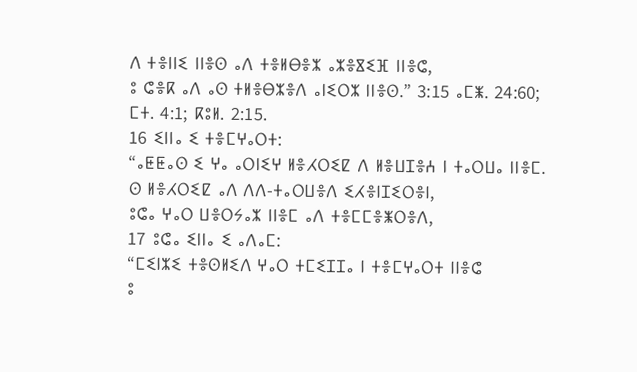ⴷ ⵜⴻⵏⵏⵉ ⵏⵏⴻⵙ ⴰⴷ ⵜⴻⵍⴱⴻⵣ ⴰⵣⴻⴵⵉⴼ ⵏⵏⴻⵛ,
ⵓ ⵛⴻⴽ ⴰⴷ ⴰⵙ ⵜⵍⴻⴱⵣⴻⴷ ⴰⵏⵉⵔⵣ ⵏⵏⴻⵙ.” 3:15 ⴰⵎⵥ. 24:60; ⵎⵜ. 4:1; ⴽⵓⵍ. 2:15.
16 ⵉⵏⵏⴰ ⵉ ⵜⴻⵎⵖⴰⵔⵜ:
“ⴰⵟⵟⴰⵙ ⵉ ⵖⴰ ⴰⵔⵏⵉⵖ ⵍⴻⵃⵔⵉⵇ ⴷ ⵍⴻⵡⵊⴻⵄ ⵏ ⵜⴰⵔⵡⴰ ⵏⵏⴻⵎ.
ⵙ ⵍⴻⵃⵔⵉⵇ ⴰⴷ ⴷⴷ-ⵜⴰⵔⵡⴻⴷ ⵉⵃⴻⵏⵊⵉⵔⴻⵏ,
ⵓⵛⴰ ⵖⴰⵔ ⵡⴻⵔⵢⴰⵣ ⵏⵏⴻⵎ ⴰⴷ ⵜⴻⵎⵎⴻⵥⵔⴻⴷ,
17 ⵓⵛⴰ ⵉⵏⵏⴰ ⵉ ⴰⴷⴰⵎ:
“ⵎⵉⵏⵣⵉ ⵜⴻⵙⵍⵉⴷ ⵖⴰⵔ ⵜⵎⵉⵊⵊⴰ ⵏ ⵜⴻⵎⵖⴰⵔⵜ ⵏⵏⴻⵛ
ⵓ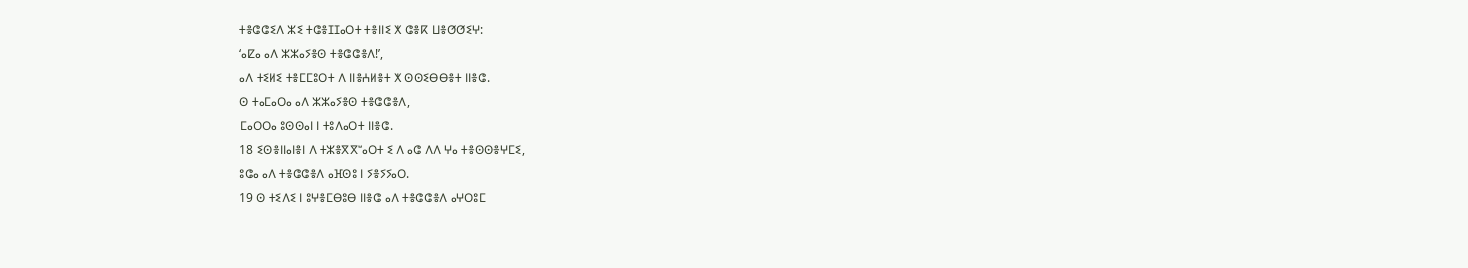ⵜⴻⵛⵛⵉⴷ ⵣⵉ ⵜⵛⴻⵊⵊⴰⵔⵜ ⵜⴻⵏⵏⵉ ⵅ ⵛⴻⴽ ⵡⴻⵚⵚⵉⵖ:
‘ⴰⵇⴰ ⴰⴷ ⵣⵣⴰⵢⴻⵙ ⵜⴻⵛⵛⴻⴷ!’,
ⴰⴷ ⵜⵉⵍⵉ ⵜⴻⵎⵎⵓⵔⵜ ⴷ ⵏⵏⴻⵄⵍⴻⵜ ⵅ ⵙⵙⵉⴱⴱⴻⵜ ⵏⵏⴻⵛ.
ⵙ ⵜⴰⵎⴰⵔⴰ ⴰⴷ ⵣⵣⴰⵢⴻⵙ ⵜⴻⵛⵛⴻⴷ,
ⵎⴰⵔⵔⴰ ⵓⵙⵙⴰⵏ ⵏ ⵜⵓⴷⴰⵔⵜ ⵏⵏⴻⵛ.
18 ⵉⵙⴻⵏⵏⴰⵏⴻⵏ ⴷ ⵜⵣⴻⴳⴳⵯⴰⵔⵜ ⵉ ⴷ ⴰⵛ ⴷⴷ ⵖⴰ ⵜⴻⵙⵙⴻⵖⵎⵉ,
ⵓⵛⴰ ⴰⴷ ⵜⴻⵛⵛⴻⴷ ⴰⴼⵙⵓ ⵏ ⵢⴻⵢⵢⴰⵔ.
19 ⵙ ⵜⵉⴷⵉ ⵏ ⵓⵖⴻⵎⴱⵓⴱ ⵏⵏⴻⵛ ⴰⴷ ⵜⴻⵛⵛⴻⴷ ⴰⵖⵔⵓⵎ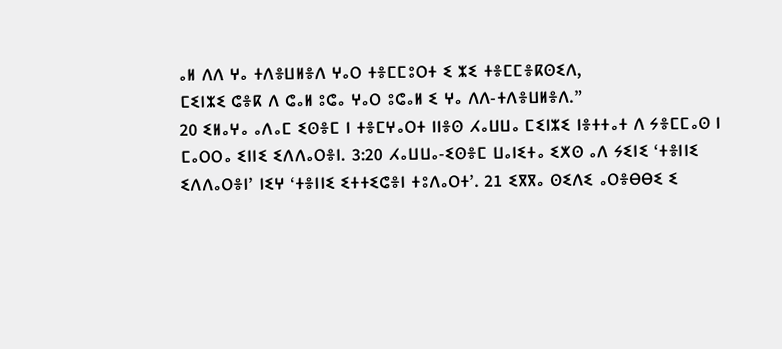ⴰⵍ ⴷⴷ ⵖⴰ ⵜⴷⴻⵡⵍⴻⴷ ⵖⴰⵔ ⵜⴻⵎⵎⵓⵔⵜ ⵉ ⵣⵉ ⵜⴻⵎⵎⴻⴽⵙⵉⴷ,
ⵎⵉⵏⵣⵉ ⵛⴻⴽ ⴷ ⵛⴰⵍ ⵓⵛⴰ ⵖⴰⵔ ⵓⵛⴰⵍ ⵉ ⵖⴰ ⴷⴷ-ⵜⴷⴻⵡⵍⴻⴷ.”
20 ⵉⵍⴰⵖⴰ ⴰⴷⴰⵎ ⵉⵙⴻⵎ ⵏ ⵜⴻⵎⵖⴰⵔⵜ ⵏⵏⴻⵙ ⵃⴰⵡⵡⴰ ⵎⵉⵏⵣⵉ ⵏⴻⵜⵜⴰⵜ ⴷ ⵢⴻⵎⵎⴰⵙ ⵏ ⵎⴰⵔⵔⴰ ⵉⵏⵏⵉ ⵉⴷⴷⴰⵔⴻⵏ. 3:20 ⵃⴰⵡⵡⴰ-ⵉⵙⴻⵎ ⵡⴰⵏⵉⵜⴰ ⵉⵅⵙ ⴰⴷ ⵢⵉⵏⵉ ‘ⵜⴻⵏⵏⵉ ⵉⴷⴷⴰⵔⴻⵏ’ ⵏⵉⵖ ‘ⵜⴻⵏⵏⵉ ⵉⵜⵜⵉⵛⴻⵏ ⵜⵓⴷⴰⵔⵜ’. 21 ⵉⴳⴳⴰ ⵙⵉⴷⵉ ⴰⵔⴻⴱⴱⵉ ⵉ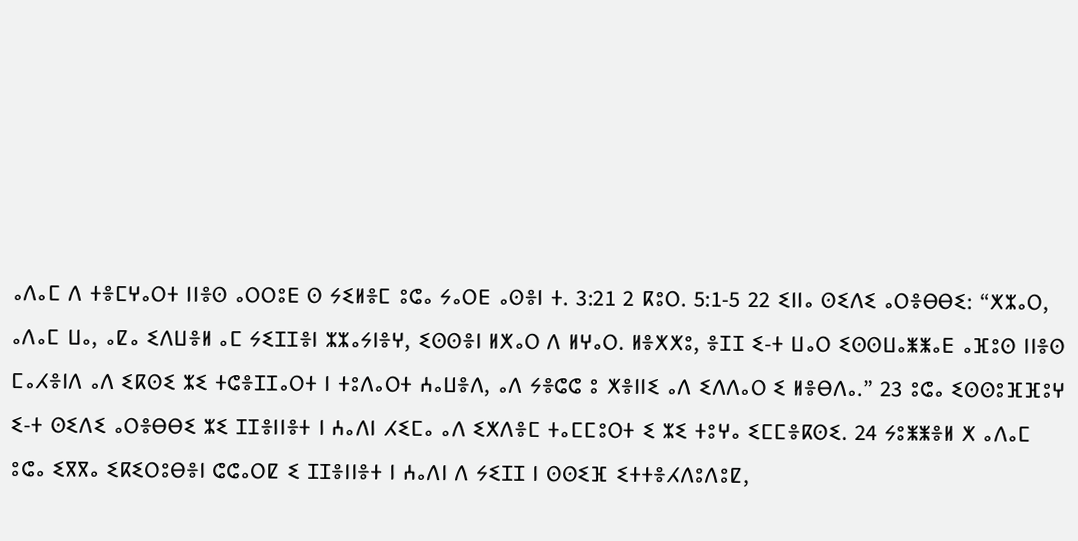ⴰⴷⴰⵎ ⴷ ⵜⴻⵎⵖⴰⵔⵜ ⵏⵏⴻⵙ ⴰⵔⵔⵓⴹ ⵙ ⵢⵉⵍⴻⵎ ⵓⵛⴰ ⵢⴰⵔⴹ ⴰⵙⴻⵏ ⵜ. 3:21 2 ⴽⵓⵔ. 5:1-5 22 ⵉⵏⵏⴰ ⵙⵉⴷⵉ ⴰⵔⴻⴱⴱⵉ: “ⵅⵣⴰⵔ, ⴰⴷⴰⵎ ⵡⴰ, ⴰⵇⴰ ⵉⴷⵡⴻⵍ ⴰⵎ ⵢⵉⵊⵊⴻⵏ ⵣⵣⴰⵢⵏⴻⵖ, ⵉⵙⵙⴻⵏ ⵍⵅⴰⵔ ⴷ ⵍⵖⴰⵔ. ⵍⴻⵅⵅⵓ, ⴻⵊⵊ ⵉ-ⵜ ⵡⴰⵔ ⵉⵙⵙⵡⴰⵥⵥⴰⴹ ⴰⴼⵓⵙ ⵏⵏⴻⵙ ⵎⴰⵃⴻⵏⴷ ⴰⴷ ⵉⴽⵙⵉ ⵣⵉ ⵜⵛⴻⵊⵊⴰⵔⵜ ⵏ ⵜⵓⴷⴰⵔⵜ ⵄⴰⵡⴻⴷ, ⴰⴷ ⵢⴻⵛⵛ ⵓ ⵅⴻⵏⵏⵉ ⴰⴷ ⵉⴷⴷⴰⵔ ⵉ ⵍⴻⴱⴷⴰ.” 23 ⵓⵛⴰ ⵉⵙⵙⵓⴼⴼⵓⵖ ⵉ-ⵜ ⵙⵉⴷⵉ ⴰⵔⴻⴱⴱⵉ ⵣⵉ ⵊⵊⴻⵏⵏⴻⵜ ⵏ ⵄⴰⴷⵏ ⵃⵉⵎⴰ ⴰⴷ ⵉⵅⴷⴻⵎ ⵜⴰⵎⵎⵓⵔⵜ ⵉ ⵣⵉ ⵜⵓⵖⴰ ⵉⵎⵎⴻⴽⵙⵉ. 24 ⵢⵓⵥⵥⴻⵍ ⵅ ⴰⴷⴰⵎ ⵓⵛⴰ ⵉⴳⴳⴰ ⵉⴽⵉⵔⵓⴱⴻⵏ ⵛⵛⴰⵔⵇ ⵉ ⵊⵊⴻⵏⵏⴻⵜ ⵏ ⵄⴰⴷⵏ ⴷ ⵢⵉⵊⵊ ⵏ ⵙⵙⵉⴼ ⵉⵜⵜⴻⵃⴷⵓⴷⵓⵇ,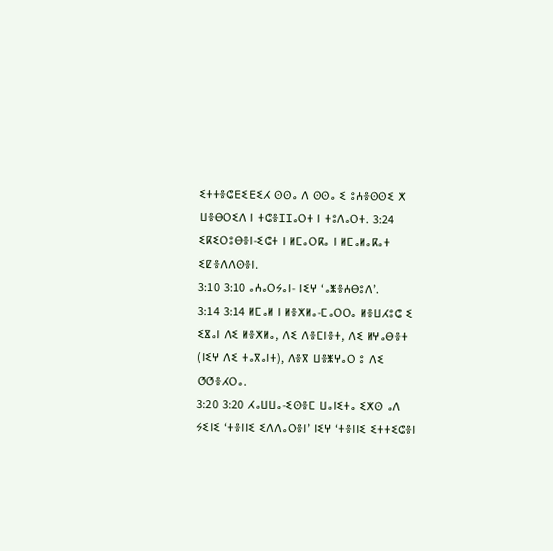ⵉⵜⵜⴻⵛⴹⵉⴹⵉⵃ ⵙⵙⴰ ⴷ ⵙⵙⴰ ⵉ ⵓⵄⴻⵙⵙⵉ ⵅ ⵡⴻⴱⵔⵉⴷ ⵏ ⵜⵛⴻⵊⵊⴰⵔⵜ ⵏ ⵜⵓⴷⴰⵔⵜ. 3:24 ⵉⴽⵉⵔⵓⴱⴻⵏ-ⵉⵛⵜ ⵏ ⵍⵎⴰⵔⴽⴰ ⵏ ⵍⵎⴰⵍⴰⴽⴰⵜ ⵉⵇⴻⴷⴷⵙⴻⵏ.
3:10 3:10 ⴰⵄⴰⵔⵢⴰⵏ- ⵏⵉⵖ ‘ⴰⵥⴻⵄⴱⵓⴷ’.
3:14 3:14 ⵍⵎⴰⵍ ⵏ ⵍⴻⵅⵍⴰ-ⵎⴰⵔⵔⴰ ⵍⴻⵡⵃⵓⵛ ⵉ ⵉⴵⴰⵏ ⴷⵉ ⵍⴻⵅⵍⴰ, ⴷⵉ ⴷⴻⵎⵏⴻⵜ, ⴷⵉ ⵍⵖⴰⴱⴻⵜ (ⵏⵉⵖ ⴷⵉ ⵜⴰⴳⴰⵏⵜ), ⴷⴻⴳ ⵡⴻⵥⵖⴰⵔ ⵓ ⴷⵉ ⵚⵚⴻⵃⵔⴰ.
3:20 3:20 ⵃⴰⵡⵡⴰ-ⵉⵙⴻⵎ ⵡⴰⵏⵉⵜⴰ ⵉⵅⵙ ⴰⴷ ⵢⵉⵏⵉ ‘ⵜⴻⵏⵏⵉ ⵉⴷⴷⴰⵔⴻⵏ’ ⵏⵉⵖ ‘ⵜⴻⵏⵏⵉ ⵉⵜⵜⵉⵛⴻⵏ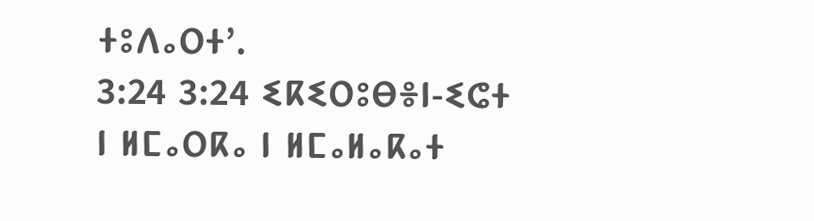ⵜⵓⴷⴰⵔⵜ’.
3:24 3:24 ⵉⴽⵉⵔⵓⴱⴻⵏ-ⵉⵛⵜ ⵏ ⵍⵎⴰⵔⴽⴰ ⵏ ⵍⵎⴰⵍⴰⴽⴰⵜ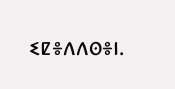ⵉⵇⴻⴷⴷⵙⴻⵏ.